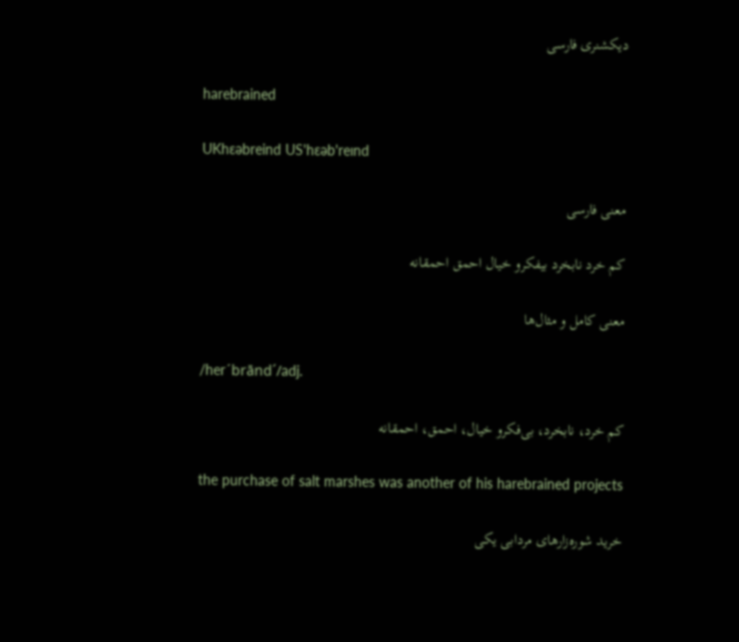دیکشنری فارسی

harebrained

UKhɛəbreind US'hɛəb'reınd

معنی فارسی

کم خرد نابخرد بيفکرو خيال احمق احمقانه

معنی کامل و مثال‌ها

/her´brānd´/adj.

کم خرد، نابخرد، بی‌فکرو خیال، احمق، احمقانه

the purchase of salt marshes was another of his harebrained projects

خرید شوره‌زارهای مردابی یکی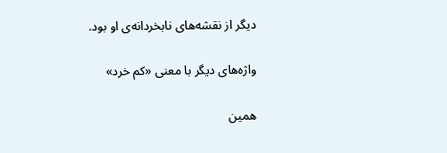دیگر از نقشه‌های نابخردانه‌ی او بود.

واژه‌های دیگر با معنی «کم خرد»

همین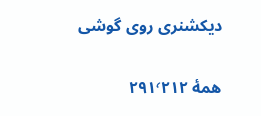دیکشنری روی گوشی

همهٔ ۲۹۱٬۲۱۲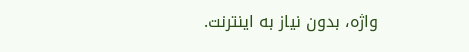واژه، بدون نیاز به اینترنت.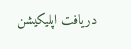دریافت اپلیکیشن